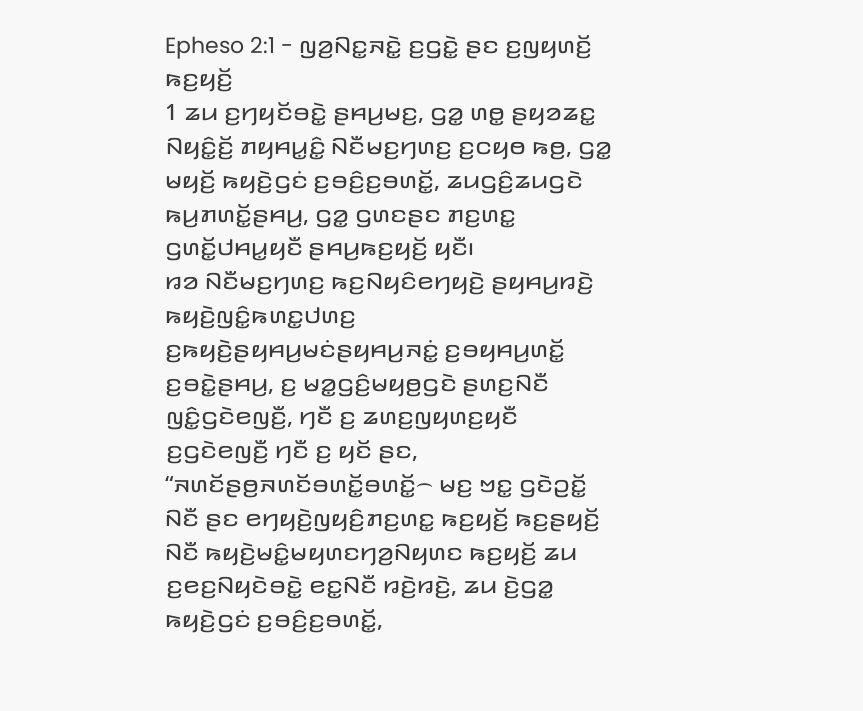Epheso 2:1 - ꤜꤤ꤬ꤡꤢ꤭ꤏꤢꤧ꤭ ꤢ꤬ꤞꤢꤧ꤭ ꤔꤢ ꤢ꤬ꤜꤟꤛꤢꤩ꤬ ꤒꤢ꤬ꤟꤢꤩ꤬
1 ꤘꤣ ꤢ꤬ꤚꤟꤢꤩꤋꤢꤧ꤭ ꤔꤌꤣ꤬ꤗꤢ꤬, ꤞꤤ꤭ ꤛꤥ꤭ ꤔꤟꤤꤘꤢ꤭ ꤡꤟꤢꤨ꤭ꤢꤩ꤬ ꤊꤟꤌꤣ꤭ꤢꤨ꤭ ꤡꤢꤪꤗꤢ꤬ꤚꤛꤢ꤬ ꤢ꤬ꤍꤟꤥ ꤒꤥ꤬, ꤞꤤ꤭ ꤗꤟꤢꤩ꤬ ꤒꤟꤢꤧ꤬ꤞꤢꤦ ꤢ꤬ꤋꤢꤨ꤬ꤢ꤬ꤋꤛꤢꤩ꤭, ꤘꤣꤞꤢꤨ꤬ꤘꤣꤞꤢꤧ ꤒꤣ꤬ꤊꤛꤢꤩ꤭ꤔꤌꤣ꤬, ꤞꤤ꤭ ꤞꤛꤢꤔꤢ ꤊꤢ꤬ꤛꤢ꤭ ꤞꤛꤢꤩ꤭ꤓꤌꤣ꤭ꤟꤢꤪ ꤔꤌꤣ꤬ꤒꤢ꤬ꤟꤢꤩ꤬ ꤟꤢꤪ꤯
ꤙꤤ ꤡꤢꤪꤗꤢ꤬ꤚꤛꤢ꤬ ꤒꤢ꤬ꤡꤟꤢꤨꤕꤚꤟꤢꤧ꤬ ꤔꤟꤌꤣ꤬ꤙꤢꤧ꤬ ꤒꤟꤢꤧ꤬ꤜꤢꤨ꤭ꤒꤛꤢ꤭ꤓꤛꤢ꤬ ꤢ꤬ꤒꤟꤢꤧ꤬ꤔꤟꤌꤣ꤬ꤗꤢꤦꤔꤟꤌꤣ꤬ꤏꤢꤦ꤭ ꤢ꤬ꤋꤟꤌꤣ꤬ꤛꤢꤩ꤭ ꤢ꤬ꤋꤢꤧ꤭ꤔꤌꤣ꤬, ꤢ꤬ ꤗꤤ꤭ꤞꤢꤨ꤬ꤗꤟꤥ꤬ꤞꤢꤧ ꤔꤛꤢ꤬ꤡꤢꤪ ꤜꤢꤨ꤭ꤞꤢꤧꤕꤜꤢꤪ꤬, ꤚꤢꤪ ꤢ꤬ ꤘꤛꤢ꤬ꤜꤟꤛꤢ꤬ꤟꤢꤪ ꤢ꤬ꤞꤢꤧꤕꤜꤢꤪ꤬ ꤚꤢꤪ ꤢ꤬ ꤟꤢꤩ ꤔꤢ, “ꤏꤛꤢꤩꤔꤥ꤬ꤏꤛꤢꤩꤋꤛꤢꤩ꤭ꤋꤛꤢꤩ꤭꤮ ꤗꤢ꤬ ꤠꤢ꤭ ꤞꤢꤧꤑꤢꤩ꤭ ꤡꤢꤪ ꤔꤢ ꤕꤚꤟꤢꤧ꤬ꤜꤟꤢꤨ꤬ꤊꤢ꤬ꤛꤢ꤭ ꤒꤢ꤬ꤟꤢꤩ꤬ ꤒꤢ꤬ꤔꤟꤢꤩ꤬ ꤡꤢꤪ ꤒꤟꤢꤧ꤬ꤗꤢꤨ꤭ꤗꤟꤛꤢꤚꤤ꤬ꤡꤟꤛꤢ ꤒꤢ꤬ꤟꤢꤩ꤬ ꤘꤣ ꤢ꤬ꤕꤢ꤬ꤡꤟꤢꤧꤋꤢꤧ꤭ ꤕꤢ꤭ꤡꤢꤪ ꤙꤢꤧ꤬ꤙꤢꤧ꤬, ꤘꤣ ꤢꤧ꤬ꤞꤤ꤭ ꤒꤟꤢꤧ꤬ꤞꤢꤦ ꤢ꤬ꤋꤢꤨ꤬ꤢ꤬ꤋꤛꤢꤩ꤭,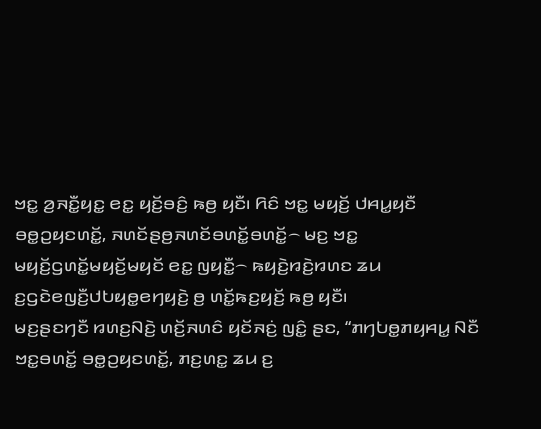ꤠꤢ꤭ ꤤ꤬ꤏꤢꤪ꤭ꤟꤢ꤭ ꤕꤢ꤭ ꤟꤢꤩ꤬ꤋꤢꤨ꤬ ꤒꤥ꤬ ꤟꤢꤪ꤯ ꤖꤢꤨ ꤠꤢ꤭ ꤗꤟꤢꤩ꤬ ꤓꤌꤣ꤭ꤟꤢꤪ ꤋꤥ꤭ꤑꤟꤢꤛꤢꤩ꤭, ꤏꤛꤢꤩꤔꤥ꤬ꤏꤛꤢꤩꤋꤛꤢꤩ꤭ꤋꤛꤢꤩ꤭꤮ ꤗꤢ꤬ ꤠꤢ꤭ ꤗꤟꤢꤩ꤬ꤞꤛꤢꤩ꤭ꤗꤟꤢꤩ꤬ꤗꤟꤢꤩ ꤕꤢ꤭ ꤜꤟꤢꤪ꤭꤮ ꤒꤟꤢꤧ꤬ꤙꤢꤧ꤬ꤙꤛꤢ ꤘꤣ ꤢ꤬ꤞꤢꤧꤕꤜꤢꤪ꤬ꤓꤝꤟꤥ꤭ꤕꤚꤟꤢꤧ꤬ ꤥ꤬ ꤛꤢꤩ꤭ꤒꤢ꤬ꤟꤢꤩ꤬ ꤒꤥ꤬ ꤟꤢꤪ꤯
ꤗꤢ꤬ꤔꤢꤚꤢꤪ ꤙꤛꤢ꤬ꤡꤢꤧ꤬ ꤛꤢꤩ꤬ꤏꤛꤢꤨ ꤟꤢꤩꤏꤢꤦ꤬ ꤜꤢꤨ꤭ ꤔꤢ, “ꤊꤚꤝꤥ꤭ꤊꤟꤌꤣ꤭ ꤡꤢꤪ ꤠꤢ꤭ꤋꤛꤢꤩ꤭ ꤋꤥ꤭ꤑꤟꤢꤛꤢꤩ꤭, ꤊꤢ꤬ꤛꤢ꤭ ꤘꤣ ꤢ꤬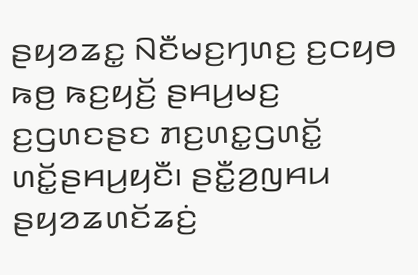ꤔꤟꤤꤘꤢ꤭ ꤡꤢꤪꤗꤢ꤬ꤚꤛꤢ꤬ ꤢ꤬ꤍꤟꤥ ꤒꤥ꤬ ꤒꤢ꤬ꤟꤢꤩ꤬ ꤔꤌꤣ꤬ꤗꤢ꤬ ꤢ꤬ꤞꤛꤢꤔꤢ ꤊꤢ꤬ꤛꤢ꤭ꤞꤛꤢꤩ꤭ ꤛꤢꤩ꤭ꤔꤌꤣ꤬ꤟꤢꤪ꤯ ꤔꤢꤪ꤭ꤤ꤬ꤜꤌꤣ ꤔꤟꤤꤘꤛꤢꤩꤘꤢꤦ꤬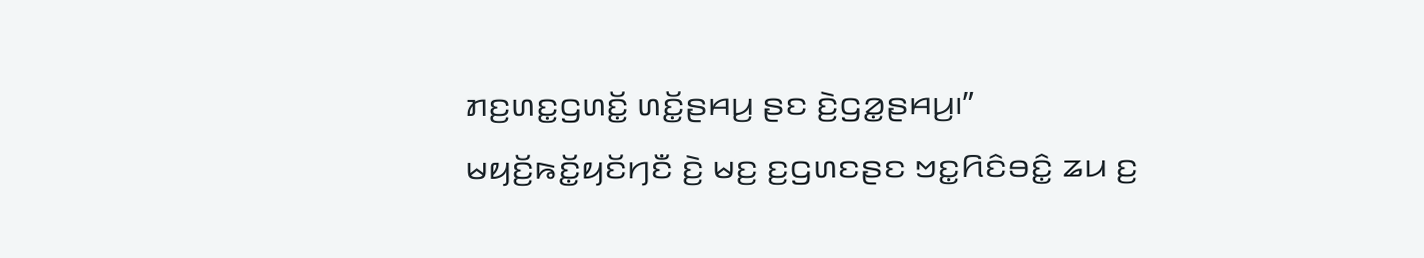ꤊꤢ꤬ꤛꤢ꤭ꤞꤛꤢꤩ꤭ ꤛꤢꤩ꤭ꤔꤌꤣ꤬ ꤔꤢ ꤢꤧ꤬ꤞꤤ꤭ꤔꤌꤣ꤬꤯”
ꤗꤟꤢꤩ꤬ꤒꤢꤩ꤭ꤟꤢꤩꤚꤢꤪ ꤢꤧ꤬ ꤗꤢ꤬ ꤢ꤬ꤞꤛꤢꤔꤢ ꤠꤢ꤭ꤖꤢꤨꤋꤢꤨ꤭ ꤘꤣ ꤢ꤬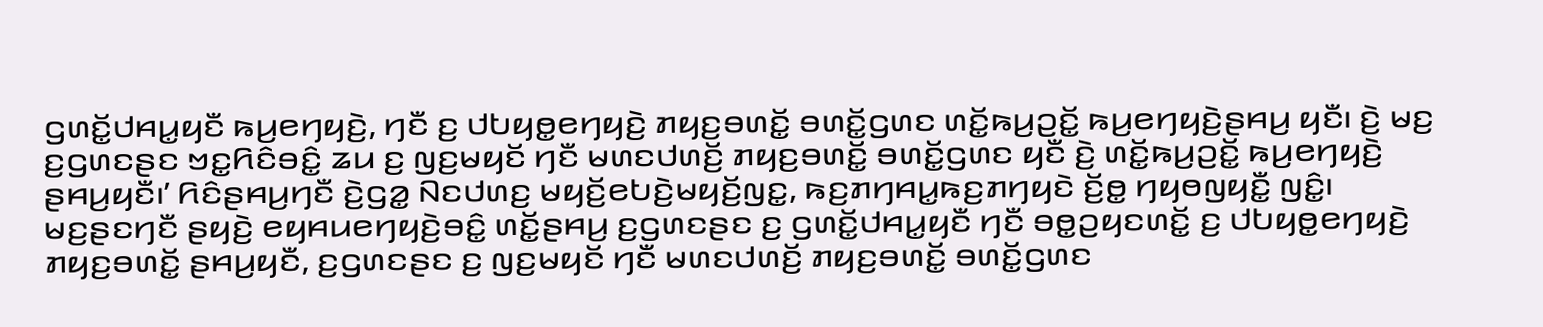ꤞꤛꤢꤩ꤭ꤓꤌꤣ꤭ꤟꤢꤪ ꤒꤣ꤬ꤕꤚꤟꤢꤧ꤬, ꤚꤢꤪ ꤢ꤬ ꤓꤝꤟꤥ꤭ꤕꤚꤟꤢꤧ꤬ ꤊꤟꤢ꤬ꤋꤛꤢꤩ꤭ ꤋꤛꤢꤩ꤭ꤞꤛꤢ ꤛꤢꤩ꤭ꤒꤣ꤬ꤑꤢꤩ꤭ ꤒꤣ꤬ꤕꤚꤟꤢꤧ꤬ꤔꤌꤣ꤬ ꤟꤢꤪ꤯ ꤢꤧ꤬ ꤗꤢ꤬ ꤢ꤬ꤞꤛꤢꤔꤢ ꤠꤢ꤭ꤖꤢꤨꤋꤢꤨ꤭ ꤘꤣ ꤢ꤬ ꤜꤢ꤬ꤗꤟꤢꤩ ꤚꤢꤪ ꤗꤛꤢꤓꤛꤢꤩ꤬ ꤊꤟꤢ꤬ꤋꤛꤢꤩ꤭ ꤋꤛꤢꤩ꤭ꤞꤛꤢ ꤟꤢꤪ ꤢꤧ꤬ ꤛꤢꤩ꤭ꤒꤣ꤬ꤑꤢꤩ꤭ ꤒꤣ꤬ꤕꤚꤟꤢꤧ꤬ ꤔꤌꤣ꤬ꤟꤢꤪ꤯’ ꤖꤢꤨꤔꤌꤣ꤬ꤚꤢꤪ ꤢꤧ꤬ꤞꤤ꤭ ꤡꤢꤓꤛꤢ꤬ ꤗꤟꤢꤩ꤬ꤕꤝꤢꤧ꤬ꤗꤟꤢꤩ꤬ꤜꤢ꤭, ꤒꤢ꤬ꤊꤚꤌꤣ꤭ꤒꤢ꤬ꤊꤚꤟꤢꤧ ꤢꤩ꤬ꤥ꤭ ꤚꤟꤥꤜꤟꤢꤪ꤭ ꤜꤢꤨ꤭꤯
ꤗꤢ꤬ꤔꤢꤚꤢꤪ ꤔꤟꤢꤧ꤬ ꤕꤟꤌꤣꤕꤚꤟꤢꤧ꤬ꤋꤢꤨ꤭ ꤛꤢꤩ꤭ꤔꤌꤣ꤬ ꤢ꤬ꤞꤛꤢꤔꤢ ꤢ꤬ ꤞꤛꤢꤩ꤭ꤓꤌꤣ꤭ꤟꤢꤪ ꤚꤢꤪ ꤋꤥ꤭ꤑꤟꤢꤛꤢꤩ꤭ ꤢ꤬ ꤓꤝꤟꤥ꤭ꤕꤚꤟꤢꤧ꤬ ꤊꤟꤢ꤬ꤋꤛꤢꤩ꤭ ꤔꤌꤣ꤬ꤟꤢꤪ, ꤢ꤬ꤞꤛꤢꤔꤢ ꤢ꤬ ꤜꤢ꤬ꤗꤟꤢꤩ ꤚꤢꤪ ꤗꤛꤢꤓꤛꤢꤩ꤬ ꤊꤟꤢ꤬ꤋꤛꤢꤩ꤭ ꤋꤛꤢꤩ꤭ꤞꤛꤢ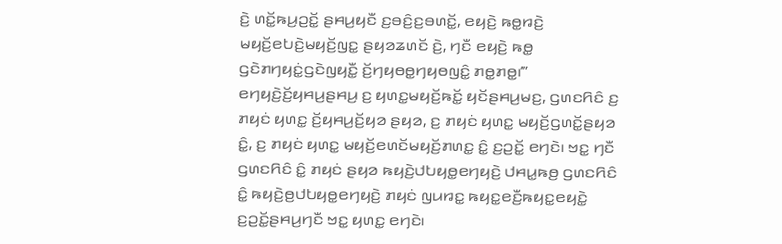ꤢꤧ꤬ ꤛꤢꤩ꤭ꤒꤣ꤬ꤑꤢꤩ꤭ ꤔꤌꤣ꤬ꤟꤢꤪ ꤢ꤬ꤋꤢꤨ꤬ꤢ꤬ꤋꤛꤢꤩ꤭, ꤕꤟꤢꤧ꤬ ꤒꤥ꤭ꤙꤢꤧ꤬ ꤗꤟꤢꤩ꤬ꤕꤝꤢꤧ꤬ꤗꤟꤢꤩ꤬ꤜꤢ꤭ ꤔꤟꤤꤘꤛꤢꤩ ꤢꤧ꤬, ꤚꤢꤪ ꤕꤟꤢꤧ꤬ ꤒꤥ꤭ ꤞꤢꤧꤊꤚꤟꤢꤦ꤭ꤞꤢꤧꤜꤟꤢꤪ꤭ ꤢꤩ꤬ꤚꤟꤥꤥ꤭ꤚꤟꤥꤜꤢꤨ꤭ ꤊꤥ꤭ꤊꤥ꤭꤯’”
ꤕꤚꤟꤢꤧ꤬ꤢꤩ꤬ꤟꤌꤣ꤬ꤔꤌꤣ꤬ ꤢ꤬ ꤟꤛꤢ꤭ꤗꤟꤢꤩ꤬ꤒꤢꤩ꤭ ꤟꤢꤩꤔꤌꤣ꤬ꤗꤢ꤬, ꤞꤛꤢꤖꤢꤨ ꤢ꤬ ꤊꤟꤢꤦ ꤟꤛꤢ꤭ ꤢꤩ꤬ꤟꤌꤣ꤬ꤢꤩ꤬ꤟꤤ ꤔꤟꤤ, ꤢ꤬ ꤊꤟꤢꤦ ꤟꤛꤢ꤭ ꤗꤟꤢꤩ꤬ꤞꤛꤢꤩ꤭ꤔꤟꤤ ꤢꤨ꤭, ꤢ꤬ ꤊꤟꤢꤦ ꤟꤛꤢ꤭ ꤗꤟꤢꤩ꤬ꤕꤛꤢꤩꤗꤟꤢꤩ꤬ꤊꤛꤢ꤭ ꤢꤨ꤭ ꤢ꤬ꤑꤢꤩ꤭ ꤕꤚꤢꤧ꤯ ꤠꤢ꤭ ꤚꤢꤪ ꤞꤛꤢꤖꤢꤨ ꤢꤨ꤭ ꤊꤟꤢꤦ ꤔꤟꤤ ꤒꤟꤢꤧ꤬ꤓꤝꤟꤥ꤭ꤕꤚꤟꤢꤧ꤬ ꤓꤌꤣ꤭ꤒꤥ꤬ ꤞꤛꤢꤖꤢꤨ ꤢꤨ꤭ ꤒꤟꤢꤧ꤬ꤥ꤬ꤓꤝꤟꤥ꤭ꤕꤚꤟꤢꤧ꤬ ꤊꤟꤢꤦ ꤜꤣꤙꤢ꤭ ꤒꤟꤢ꤭ꤕꤢꤪ꤬ꤒꤟꤢ꤭ꤕꤟꤢꤧ꤭ ꤢ꤬ꤑꤢꤩ꤭ꤔꤌꤣ꤬ꤚꤢꤪ ꤠꤢ꤭ ꤟꤛꤢ꤭ ꤕꤚꤢꤧ꤯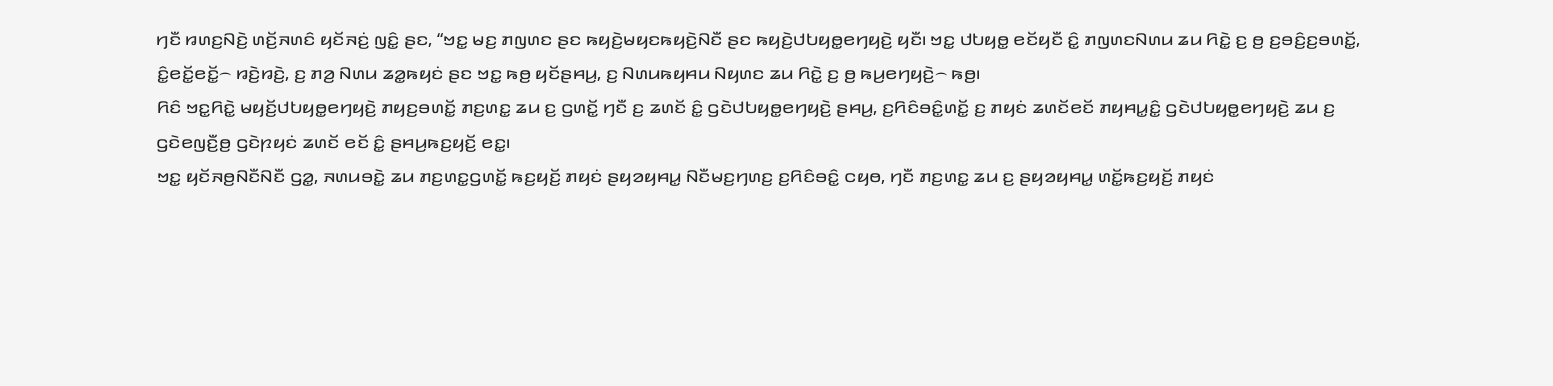ꤚꤢꤪ ꤙꤛꤢ꤬ꤡꤢꤧ꤬ ꤛꤢꤩ꤬ꤏꤛꤢꤨ ꤟꤢꤩꤏꤢꤦ꤬ ꤜꤢꤨ꤭ ꤔꤢ, “ꤠꤢ꤭ ꤗꤢ꤬ ꤊꤜꤛꤢ ꤔꤢ ꤒꤟꤢꤧ꤬ꤗꤟꤢꤒꤟꤢꤧ꤬ꤡꤢꤪ ꤔꤢ ꤒꤟꤢꤧ꤬ꤓꤝꤟꤥ꤭ꤕꤚꤟꤢꤧ꤬ ꤟꤢꤪ꤯ ꤠꤢ꤭ ꤓꤝꤟꤥ꤭ ꤕꤢꤩꤟꤢꤪ ꤢꤨ꤭ ꤊꤜꤛꤢꤡꤛꤣ ꤘꤣ ꤖꤢꤧ꤭ ꤢ꤬ ꤥ꤬ ꤢ꤬ꤋꤢꤨ꤬ꤢ꤬ꤋꤛꤢꤩ꤭, ꤢꤨ꤭ꤕꤢꤩ꤭ꤕꤢꤩ꤭꤮ ꤙꤢꤧ꤬ꤙꤢꤧ꤬, ꤢ꤬ ꤊꤤ꤬ ꤡꤛꤣ ꤘꤤ꤭ꤒꤟꤢꤦ ꤔꤢ ꤠꤢ꤭ ꤒꤥ꤬ ꤟꤢꤩꤔꤌꤣ꤬, ꤢ꤬ ꤡꤛꤣꤒꤟꤌꤣ ꤡꤟꤛꤢ ꤘꤣ ꤖꤢꤧ꤭ ꤢ꤬ ꤥ꤬ ꤒꤣ꤬ꤕꤚꤟꤢꤧ꤬꤮ ꤒꤥ꤬꤯
ꤖꤢꤨ ꤠꤢ꤭ꤖꤢꤧ꤭ ꤗꤟꤢꤩ꤬ꤓꤝꤟꤥ꤭ꤕꤚꤟꤢꤧ꤬ ꤊꤟꤢ꤬ꤋꤛꤢꤩ꤭ ꤊꤢ꤬ꤛꤢ꤭ ꤘꤣ ꤢ꤬ ꤞꤛꤢꤩ꤭ ꤚꤢꤪ ꤢ꤬ ꤘꤛꤢꤩ ꤢꤨ꤭ ꤞꤢꤧꤓꤝꤟꤥ꤭ꤕꤚꤟꤢꤧ꤬ ꤔꤌꤣ꤬, ꤢ꤬ꤖꤢꤨꤋꤢꤨ꤭ꤛꤢꤩ꤭ ꤢ꤬ ꤊꤟꤢꤦ ꤘꤛꤢꤩꤕꤢꤩ ꤊꤟꤌꤣ꤭ꤢꤨ꤭ ꤞꤢꤧꤓꤝꤟꤥ꤭ꤕꤚꤟꤢꤧ꤬ ꤘꤣ ꤢ꤬ ꤞꤢꤧꤕꤜꤢꤪ꤬ꤥ꤬ ꤞꤢꤧꤐꤟꤢꤦ ꤘꤛꤢꤩ ꤕꤢꤩ ꤢꤨ꤭ ꤔꤌꤣ꤬ꤒꤢ꤬ꤟꤢꤩ꤬ ꤕꤢ꤭꤯
ꤠꤢ꤭ ꤟꤢꤩꤏꤥ꤬ꤡꤢꤪꤡꤢꤪ ꤞꤤ꤭, ꤏꤛꤣꤋꤢꤧ꤭ ꤘꤣ ꤊꤢ꤬ꤛꤢ꤭ꤞꤛꤢꤩ꤭ ꤒꤢ꤬ꤟꤢꤩ꤬ ꤊꤟꤢꤦ ꤔꤟꤤꤟꤌꤣ꤭ ꤡꤢꤪꤗꤢ꤬ꤚꤛꤢ꤬ ꤢ꤬ꤖꤢꤨꤋꤢꤨ꤭ ꤍꤟꤥ, ꤚꤢꤪ ꤊꤢ꤬ꤛꤢ꤭ ꤘꤣ ꤢ꤬ ꤔꤟꤤꤟꤌꤣ꤭ ꤛꤢꤩ꤭ꤒꤢ꤬ꤟꤢꤩ꤬ ꤊꤟꤢꤦ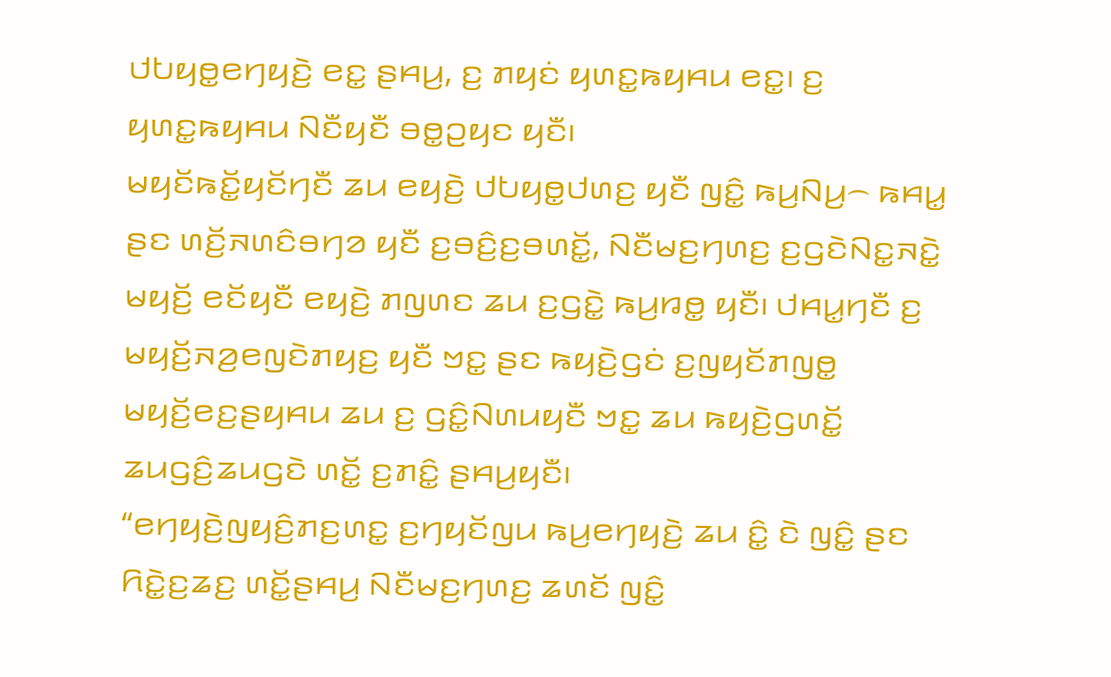ꤓꤝꤟꤥ꤭ꤕꤚꤟꤢꤧ꤬ ꤕꤢ꤭ ꤔꤌꤣ꤬, ꤢ꤬ ꤊꤟꤢꤦ ꤟꤛꤢ꤭ꤒꤟꤌꤣ ꤕꤢ꤭꤯ ꤢ꤬ ꤟꤛꤢ꤭ꤒꤟꤌꤣ ꤡꤢꤪꤟꤢꤪ ꤋꤥ꤭ꤑꤟꤢ ꤟꤢꤪ꤯
ꤗꤟꤢꤩꤒꤢꤩ꤭ꤟꤢꤩꤚꤢꤪ ꤘꤣ ꤕꤟꤢꤧ꤬ ꤓꤝꤟꤥ꤭ꤓꤛꤢ꤬ ꤟꤢꤪ ꤜꤢꤨ꤭ ꤒꤣ꤬ꤡꤣ꤬꤮ ꤒꤌꤣ꤭ ꤔꤢ ꤛꤢꤩ꤬ꤏꤛꤢꤨꤋꤚꤤ ꤟꤢꤪ ꤢ꤬ꤋꤢꤨ꤬ꤢ꤬ꤋꤛꤢꤩ꤭, ꤡꤢꤪꤗꤢ꤬ꤚꤛꤢ꤬ ꤢ꤬ꤞꤢꤧꤡꤢ꤭ꤏꤢꤧ꤭ ꤗꤟꤢꤩ꤬ ꤕꤢꤩꤟꤢꤪ ꤕꤟꤢꤧ꤬ ꤊꤜꤛꤢ ꤘꤣ ꤢ꤬ꤞꤢꤧ꤭ ꤒꤣ꤬ꤙꤥ꤭ ꤟꤢꤪ꤯ ꤓꤌꤣ꤭ꤚꤢꤪ ꤢ꤬ ꤗꤟꤢꤩ꤬ꤏꤤ꤬ꤕꤜꤢꤧꤊꤟꤢ꤬ ꤟꤢꤪ ꤠꤢ꤭ ꤔꤢ ꤒꤟꤢꤧ꤬ꤞꤢꤦ ꤢ꤬ꤜꤟꤢꤩꤊꤜꤥ꤭ ꤗꤟꤢꤩ꤬ꤕꤢ꤬ꤔꤟꤌꤣ ꤘꤣ ꤢ꤬ ꤞꤢꤨ꤭ꤡꤛꤣꤟꤢꤪ ꤠꤢ꤭ ꤘꤣ ꤒꤟꤢꤧ꤬ꤞꤛꤢꤩ꤭ ꤘꤣꤞꤢꤨ꤬ꤘꤣꤞꤢꤧ ꤛꤢꤩ꤭ ꤢ꤬ꤊꤢꤨ꤭ ꤔꤌꤣ꤬ꤟꤢꤪ꤯
“ꤕꤚꤟꤢꤧ꤬ꤜꤟꤢꤨ꤬ꤊꤢ꤬ꤛꤢ꤭ ꤢ꤬ꤚꤟꤢꤩꤜꤣ ꤒꤣ꤬ꤕꤚꤟꤢꤧ꤬ ꤘꤣ ꤢꤨ꤭ ꤢꤧ ꤜꤢꤨ꤭ ꤔꤢ ꤖꤢꤧ꤭ꤢ꤬ꤘꤢ꤬ ꤛꤢꤩ꤭ꤔꤌꤣ꤬ ꤡꤢꤪꤗꤢ꤬ꤚꤛꤢ꤬ ꤘꤛꤢꤩ ꤜꤢꤨ꤭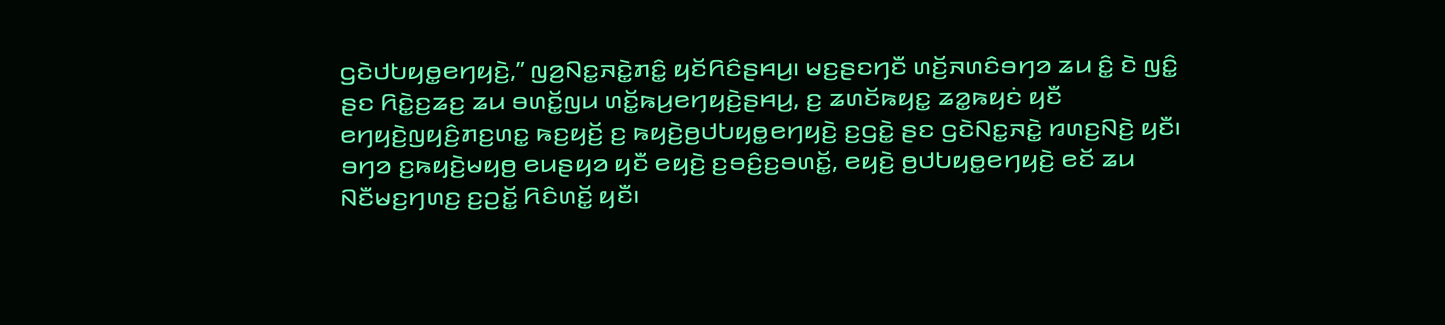ꤞꤢꤧꤓꤝꤟꤥ꤭ꤕꤚꤟꤢꤧ꤬,” ꤜꤤ꤬ꤡꤢ꤭ꤏꤢꤧ꤭ꤊꤢꤨ꤭ ꤟꤢꤩꤖꤢꤨꤔꤌꤣ꤬꤯ ꤗꤢ꤬ꤔꤢꤚꤢꤪ ꤛꤢꤩ꤬ꤏꤛꤢꤨꤋꤚꤤ ꤘꤣ ꤢꤨ꤭ ꤢꤧ ꤜꤢꤨ꤭ ꤔꤢ ꤖꤢꤧ꤭ꤢ꤬ꤘꤢ꤬ ꤘꤣ ꤋꤛꤢꤩ꤭ꤜꤣ ꤛꤢꤩ꤭ꤒꤣ꤬ꤕꤚꤟꤢꤧ꤬ꤔꤌꤣ꤬, ꤢ꤬ ꤘꤛꤢꤩꤒꤟꤢ꤭ ꤘꤤ꤭ꤒꤟꤢꤦ ꤟꤢꤪ ꤕꤚꤟꤢꤧ꤬ꤜꤟꤢꤨ꤬ꤊꤢ꤬ꤛꤢ꤭ ꤒꤢ꤬ꤟꤢꤩ꤬ ꤢ꤬ ꤒꤟꤢꤧ꤬ꤥ꤬ꤓꤝꤟꤥ꤭ꤕꤚꤟꤢꤧ꤬ ꤢ꤬ꤞꤢꤧ꤭ ꤔꤢ ꤞꤢꤧꤡꤢ꤭ꤏꤢꤧ꤭ ꤙꤛꤢ꤬ꤡꤢꤧ꤬ ꤟꤢꤪ꤯
ꤋꤚꤤ ꤢ꤬ꤒꤟꤢꤧ꤬ꤗꤟꤥ꤬ ꤕꤣꤔꤟꤤ ꤟꤢꤪ ꤕꤟꤢꤧ꤬ ꤢ꤬ꤋꤢꤨ꤬ꤢ꤬ꤋꤛꤢꤩ꤭, ꤕꤟꤢꤧ꤬ ꤥ꤬ꤓꤝꤟꤥ꤭ꤕꤚꤟꤢꤧ꤬ ꤕꤢꤩ ꤘꤣ ꤡꤢꤪꤗꤢ꤬ꤚꤛꤢ꤬ ꤢ꤬ꤑꤢꤩ꤭ ꤖꤢꤨꤛꤢꤩ꤭ ꤟꤢꤪ꤯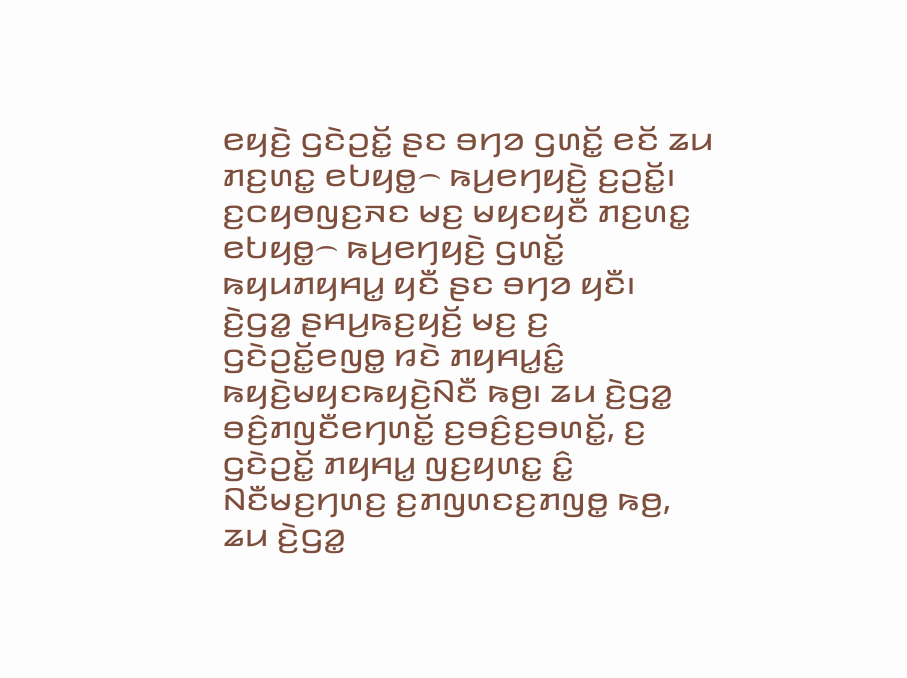ꤕꤟꤢꤧ꤬ ꤞꤢꤧꤑꤢꤩ꤭ ꤔꤢ ꤋꤚꤤ ꤞꤛꤢꤩ꤭ ꤕꤢꤩ ꤘꤣ ꤊꤢ꤬ꤛꤢ꤭ ꤕꤝꤟꤥ꤭꤮ ꤒꤣ꤬ꤕꤚꤟꤢꤧ꤬ ꤢ꤬ꤑꤢꤩ꤭꤯ ꤢ꤬ꤍꤟꤥꤜꤢ꤬ꤏꤢ ꤗꤢ꤬ ꤗꤟꤢꤟꤢꤪ ꤊꤢ꤬ꤛꤢ꤭ ꤕꤝꤟꤥ꤭꤮ ꤒꤣ꤬ꤕꤚꤟꤢꤧ꤬ ꤞꤛꤢꤩ꤭ ꤒꤟꤣꤊꤟꤌꤣ꤭ ꤟꤢꤪ ꤔꤢ ꤋꤚꤤ ꤟꤢꤪ꤯
ꤢꤧ꤬ꤞꤤ꤭ ꤔꤌꤣ꤬ꤒꤢ꤬ꤟꤢꤩ꤬ ꤗꤢ꤬ ꤢ꤬ ꤞꤢꤧꤑꤢꤩ꤭ꤕꤜꤥ꤭ ꤙꤢꤧ ꤊꤟꤌꤣ꤭ꤢꤨ꤭ ꤒꤟꤢꤧ꤬ꤗꤟꤢꤒꤟꤢꤧ꤬ꤡꤢꤪ ꤒꤥ꤬꤯ ꤘꤣ ꤢꤧ꤬ꤞꤤ꤭ ꤋꤢꤨ꤬ꤊꤜꤢꤪꤕꤚꤛꤢꤩ꤭ ꤢ꤬ꤋꤢꤨ꤬ꤢ꤬ꤋꤛꤢꤩ꤭, ꤢ꤬ ꤞꤢꤧꤑꤢꤩ꤭ ꤊꤟꤌꤣ꤭ ꤜꤢ꤬ꤟꤛꤢ꤭ ꤢꤨ꤭ ꤡꤢꤪꤗꤢ꤬ꤚꤛꤢ꤬ ꤢ꤬ꤊꤜꤛꤢꤢ꤬ꤊꤜꤥ꤭ ꤒꤥ꤬, ꤘꤣ ꤢꤧ꤬ꤞꤤ꤭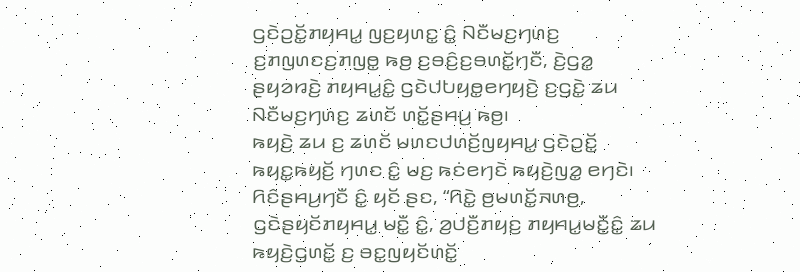ꤞꤢꤧꤑꤢꤩ꤭ꤊꤟꤌꤣ꤭ ꤜꤢ꤬ꤟꤛꤢ꤭ ꤢꤨ꤭ ꤡꤢꤪꤗꤢ꤬ꤚꤛꤢ꤬ ꤢ꤬ꤊꤜꤛꤢꤢ꤬ꤊꤜꤥ꤭ ꤒꤥ꤬ ꤢ꤬ꤋꤢꤨ꤬ꤢ꤬ꤋꤛꤢꤩ꤭ꤚꤢꤪ, ꤢꤧ꤬ꤞꤤ꤭ ꤔꤟꤤꤙꤢꤧ꤬ ꤊꤟꤌꤣ꤭ꤢꤨ꤭ ꤞꤢꤧꤓꤝꤟꤥ꤭ꤕꤚꤟꤢꤧ꤬ ꤢ꤬ꤞꤢꤧ꤭ ꤘꤣ ꤡꤢꤪꤗꤢ꤬ꤚꤛꤢ꤬ ꤘꤛꤢꤩ ꤛꤢꤩ꤭ꤔꤌꤣ꤬ ꤒꤥ꤬꤯
ꤒꤟꤢꤧ꤬ ꤘꤣ ꤢ꤬ ꤘꤛꤢꤩ ꤗꤛꤢꤓꤛꤢꤩ꤬ꤜꤟꤌꤣ꤭ ꤞꤢꤧꤑꤢꤩ꤭ ꤒꤟꤢ꤭ꤒꤟꤢꤩ꤬ ꤚꤛꤢ ꤢꤨ꤭ ꤗꤢ꤬ ꤒꤢꤦꤕꤚꤢꤧ ꤒꤟꤢꤧ꤬ꤜꤤ꤭ ꤕꤚꤢꤧ꤯ ꤖꤢꤨꤔꤌꤣ꤬ꤚꤢꤪ ꤢꤨ꤭ ꤟꤢꤩ ꤔꤢ, “ꤖꤢꤧ꤭ ꤥ꤬ꤗꤛꤢꤩ꤭ꤏꤛꤥ꤬, ꤞꤢꤧꤔꤟꤢꤩꤊꤟꤌꤣ꤭ ꤗꤢꤪ꤭ ꤢꤨ꤭, ꤤ꤬ꤓꤢꤪ꤬ꤊꤟꤢ꤬ ꤊꤟꤌꤣ꤭ꤗꤢꤪ꤭ꤢꤨ꤭ ꤘꤣ ꤒꤟꤢꤧ꤬ꤞꤛꤢꤩ꤭ ꤢ꤬ ꤋꤢ꤭ꤜꤟꤢꤩꤛꤢꤩ꤭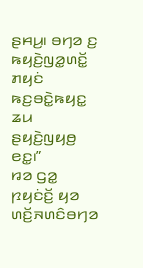ꤔꤌꤣ꤬꤯ ꤋꤚꤤ ꤢ꤬ ꤒꤟꤢꤧ꤬ꤜꤤ꤭ꤛꤢꤩ꤭ ꤊꤟꤢꤦ ꤒꤢ꤬ꤋꤢꤧ꤭ꤒꤟꤢ꤭ ꤘꤣ ꤔꤟꤢꤧ꤬ꤜꤟꤥ꤬ ꤕꤢ꤭꤯”
ꤙꤤ ꤞꤤ꤭ ꤐꤟꤢꤦꤢꤩ꤬ ꤟꤤ ꤛꤢꤩ꤬ꤏꤛꤢꤨꤋꤚꤤ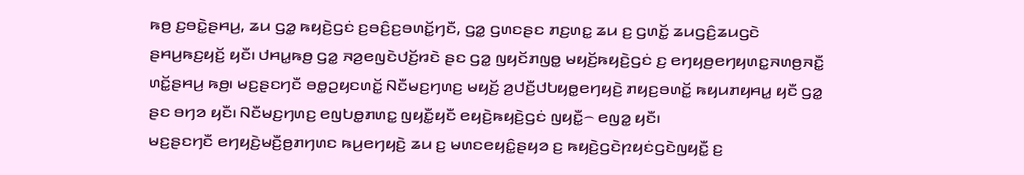ꤒꤥ꤬ ꤢ꤬ꤋꤢꤧ꤭ꤔꤌꤣ꤬, ꤘꤣ ꤞꤤ꤭ ꤒꤟꤢꤧ꤬ꤞꤢꤦ ꤢ꤬ꤋꤢꤨ꤬ꤢ꤬ꤋꤛꤢꤩ꤭ꤚꤢꤪ, ꤞꤤ꤭ ꤞꤛꤢꤔꤢ ꤊꤢ꤬ꤛꤢ꤭ ꤘꤣ ꤢ꤬ ꤞꤛꤢꤩ꤭ ꤘꤣꤞꤢꤨ꤬ꤘꤣꤞꤢꤧ ꤔꤌꤣ꤬ꤒꤢ꤬ꤟꤢꤩ꤬ ꤟꤢꤪ꤯ ꤓꤌꤣ꤭ꤒꤥ꤬ ꤞꤤ꤭ ꤏꤤ꤬ꤕꤜꤢꤧꤓꤢꤩ꤬ꤙꤢꤧ ꤔꤢ ꤞꤤ꤭ ꤜꤟꤢꤩꤊꤜꤥ꤭ ꤗꤟꤢꤩ꤬ꤒꤟꤢꤧ꤬ꤞꤢꤦ ꤢ꤬ ꤕꤚꤟꤥ꤬ꤕꤚꤟꤛꤢ꤭ꤏꤛꤥ꤬ꤏꤢꤪ꤭ ꤛꤢꤩ꤭ꤔꤌꤣ꤬ ꤒꤥ꤬꤯ ꤗꤢ꤬ꤔꤢꤚꤢꤪ ꤋꤥ꤭ꤑꤟꤢꤛꤢꤩ꤭ ꤡꤢꤪꤗꤢ꤬ꤚꤛꤢ꤬ ꤗꤟꤢꤩ꤬ ꤤ꤬ꤓꤢꤪ꤬ꤓꤝꤟꤥ꤭ꤕꤚꤟꤢꤧ꤬ ꤊꤟꤢ꤬ꤋꤛꤢꤩ꤭ ꤒꤟꤣꤊꤟꤌꤣ꤭ ꤟꤢꤪ ꤞꤤ꤭ ꤔꤢ ꤋꤚꤤ ꤟꤢꤪ꤯ ꤡꤢꤪꤗꤢ꤬ꤚꤛꤢ꤬ ꤕꤜꤝꤥ꤭ꤊꤛꤢ꤭ ꤜꤟꤢꤪ꤭ꤟꤢꤪ ꤕꤟꤢꤧ꤬ꤒꤟꤢꤧ꤬ꤞꤢꤦ ꤜꤟꤢꤪ꤭꤮ ꤕꤜꤤ꤭ ꤟꤢꤪ꤯
ꤗꤢ꤬ꤔꤢꤚꤢꤪ ꤕꤚꤟꤢꤧ꤬ꤗꤢꤪ꤬ꤥ꤬ꤊꤚꤛꤢ ꤒꤣ꤬ꤕꤚꤟꤢꤧ꤬ ꤘꤣ ꤢ꤬ ꤗꤛꤢꤕꤟꤢꤨ꤭ꤔꤟꤤ ꤢ꤬ ꤒꤟꤢꤧ꤬ꤞꤢꤧꤐꤟꤢꤦꤞꤢꤧꤜꤟꤢꤪ꤭ ꤢ꤬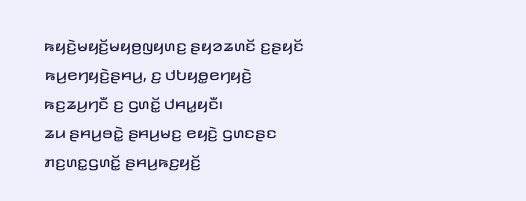ꤒꤟꤢꤧ꤬ꤗꤟꤢꤩ꤬ꤗꤟꤥ꤬ꤜꤟꤛꤢ꤬ ꤔꤟꤤꤘꤛꤢꤩ ꤢ꤬ꤔꤟꤢꤩ ꤒꤣ꤬ꤕꤚꤟꤢꤧ꤬ꤔꤌꤣ꤬, ꤢ꤬ ꤓꤝꤟꤥ꤭ꤕꤚꤟꤢꤧ꤬ ꤒꤢ꤬ꤘꤣ꤬ꤚꤢꤪ ꤢ꤬ ꤞꤛꤢꤩ꤭ ꤓꤌꤣ꤭ꤟꤢꤪ꤯
ꤘꤣ ꤔꤌꤣ꤬ꤋꤢꤧ꤭ ꤔꤌꤣ꤬ꤗꤢ꤬ ꤕꤟꤢꤧ꤬ ꤞꤛꤢꤔꤢ ꤊꤢ꤬ꤛꤢ꤭ꤞꤛꤢꤩ꤭ ꤔꤌꤣ꤬ꤒꤢ꤬ꤟꤢꤩ꤬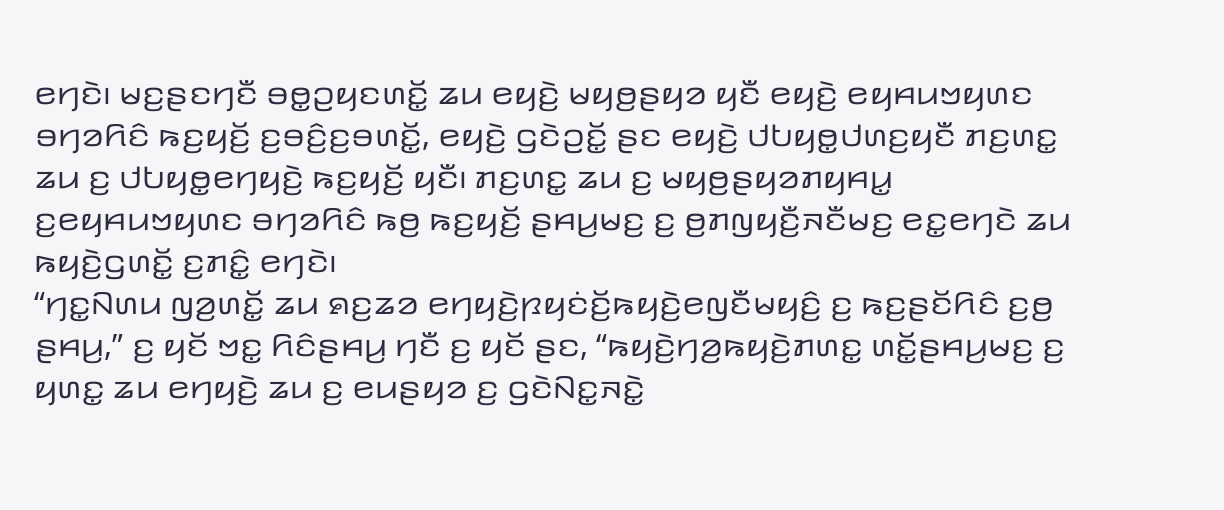ꤕꤚꤢꤧ꤯ ꤗꤢ꤬ꤔꤢꤚꤢꤪ ꤋꤥ꤭ꤑꤟꤢꤛꤢꤩ꤭ ꤘꤣ ꤕꤟꤢꤧ꤬ ꤗꤟꤥ꤬ꤔꤟꤤ ꤟꤢꤪ ꤕꤟꤢꤧ꤬ ꤕꤟꤌꤣꤠꤟꤛꤢ ꤋꤚꤤꤖꤢꤨ ꤒꤢ꤬ꤟꤢꤩ꤬ ꤢ꤬ꤋꤢꤨ꤬ꤢ꤬ꤋꤛꤢꤩ꤭, ꤕꤟꤢꤧ꤬ ꤞꤢꤧꤑꤢꤩ꤭ ꤔꤢ ꤕꤟꤢꤧ꤬ ꤓꤝꤟꤥ꤭ꤓꤛꤢ꤬ꤟꤢꤪ ꤊꤢ꤬ꤛꤢ꤭ ꤘꤣ ꤢ꤬ ꤓꤝꤟꤥ꤭ꤕꤚꤟꤢꤧ꤬ ꤒꤢ꤬ꤟꤢꤩ꤬ ꤟꤢꤪ꤯ ꤊꤢ꤬ꤛꤢ꤭ ꤘꤣ ꤢ꤬ ꤗꤟꤥ꤬ꤔꤟꤤꤊꤟꤌꤣ꤭ ꤢ꤬ꤕꤟꤌꤣꤠꤟꤛꤢ ꤋꤚꤤꤖꤢꤨ ꤒꤥ꤬ ꤒꤢ꤬ꤟꤢꤩ꤬ ꤔꤌꤣ꤬ꤗꤢ꤬ ꤢ꤬ ꤥ꤬ꤊꤜꤟꤢꤪ꤬ꤏꤢꤪꤗꤢ꤬ ꤕꤢ꤭ꤕꤚꤢꤧ ꤘꤣ ꤒꤟꤢꤧ꤬ꤞꤛꤢꤩ꤭ ꤢ꤬ꤊꤢꤨ꤭ ꤕꤚꤢꤧ꤯
“ꤚꤢ꤭ꤡꤛꤣ ꤜꤤ꤬ꤛꤢꤩ꤭ ꤘꤣ ꤎꤢ꤬ꤘꤤ ꤕꤚꤟꤢꤧ꤬ꤐꤟꤢꤦꤢꤩ꤬ꤒꤟꤢꤧ꤬ꤕꤜꤢꤪꤗꤟꤢꤨ꤬ ꤢ꤬ ꤒꤢ꤬ꤔꤢꤩꤖꤢꤨ ꤢ꤬ꤥ꤬ ꤔꤌꤣ꤬,” ꤢ꤬ ꤟꤢꤩ ꤠꤢ꤭ ꤖꤢꤨꤔꤌꤣ꤬ ꤚꤢꤪ ꤢ꤬ ꤟꤢꤩ ꤔꤢ, “ꤒꤟꤢꤧ꤬ꤚꤤ꤬ꤒꤟꤢꤧ꤬ꤊꤛꤢ꤭ ꤛꤢꤩ꤭ꤔꤌꤣ꤬ꤗꤢ꤬ ꤢ꤬ ꤟꤛꤢ꤭ ꤘꤣ ꤕꤚꤟꤢꤧ꤬ ꤘꤣ ꤢ꤬ ꤕꤣꤔꤟꤤ ꤢ꤬ ꤞꤢꤧꤡꤢ꤭ꤏꤢꤧ꤭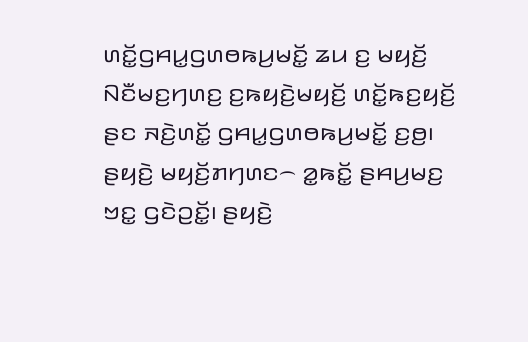ꤛꤢꤩ꤭ꤞꤌꤣ꤭ꤞꤛꤥꤒꤣ꤬ꤗꤢꤩ꤭ ꤘꤣ ꤢ꤬ ꤗꤟꤢꤩ꤬ ꤡꤢꤪꤗꤢ꤬ꤚꤛꤢ꤬ ꤢ꤬ꤒꤟꤢꤧ꤬ꤗꤟꤢꤩ꤬ ꤛꤢꤩ꤭ꤒꤢ꤬ꤟꤢꤩ꤬ ꤔꤢ ꤏꤢꤧ꤬ꤛꤢꤩ꤭ ꤞꤌꤣ꤭ꤞꤛꤥꤒꤣ꤬ꤗꤢꤩ꤭ ꤢ꤬ꤥ꤬꤯ ꤔꤟꤢꤧ꤬ ꤗꤟꤢꤩ꤬ꤊꤚꤛꤢ꤮ ꤤ꤭ꤒꤢꤩ꤭ ꤔꤌꤣ꤬ꤗꤢ꤬ ꤠꤢ꤭ ꤞꤢꤧꤑꤢꤩ꤭꤯ ꤔꤟꤢꤧ꤬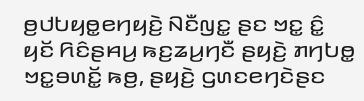ꤥ꤬ꤓꤝꤟꤥ꤭ꤕꤚꤟꤢꤧ꤬ ꤡꤢꤪꤜꤢ꤭ ꤔꤢ ꤠꤢ꤭ ꤢꤨ꤭ ꤟꤢꤩ ꤖꤢꤨꤔꤌꤣ꤬ ꤒꤢ꤬ꤘꤣ꤬ꤚꤢꤪ ꤔꤟꤢꤧ꤬ ꤊꤚꤝꤥ꤭ ꤠꤢ꤭ꤋꤛꤢꤩ꤭ ꤒꤥ꤬, ꤔꤟꤢꤧ꤬ ꤞꤛꤢꤕꤚꤢꤧꤔꤢ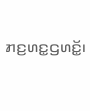ꤊꤢ꤬ꤛꤢ꤭ꤞꤛꤢꤩ꤭꤯